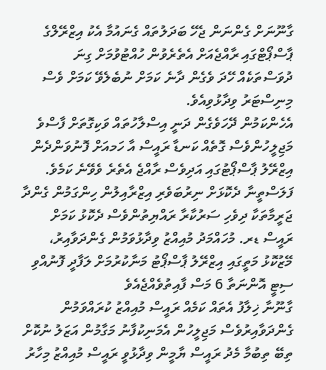ގާނޫނަށް ގެންނަން ޖެހޭ ބަދަލުތައް ގެނައުމާ އެކު އިޒްރޭލްގެ ޕާސްޕޯޓްގައި ރާއްޖެއަށް އެތެރެވުން ހުއްޓުވުމަށް ގިނަ ދުވަސްތަކެއް ހޭދަ ވެގެން ދާނެ ކަމަށް ނުބެލެވޭ ކަމަށް ވެސް މިނިސްޓަރު ވިދާޅުވިއެވެ.
އެހެންކަމުން ދޭހަވެގެން ދަނީ އިސްލާހުތައް ވަކިގޮތަށް ފާސްވެ މަޖިލީހުންވެސް ގޮތެއް ކަނޑާ ރައީސް އާ ހަމއަށް ފޮނުވަންދެން އިޒްރޭލު ޕާސްޕޯޓުގައި އަދިވެސް ރާއްޖެ އެތެރެ ވެވޭނެ ކަމެވެ.
ފަލަސްތީނާ ދެކޮޅަށް ނިރުބަވެރި އިޒްރާއިލުން ހިންގަމުން ގެންދާ ޖަރީމާތަކާ ދިވެހި ސަރުކާރާ ރައްޔިތުންވެސް ދެކޮޅު ކަމަށް ރައީސް ޑރ. މުހައްމަދު މުއިއްޒު ވިދާޅުވަމުން ގެންދަވާއިރު، މޭޒުކޮޅު މަތީގައި އިޒްރޭލު ޕާސްޕޯޓު މަނާކުރުމަށް ލަފާދީ ފޮނުއްވި ސިޓީ އޮންނަތާ 6 މަސް ފާއިތުވެއްޖެއެވެ
ގާނޫނާ ޚިލާފު އެތައް ކަމެއް ރައީސް މުއިއްޒު ކުރައްވަމުން ގެންދަވާއިރުވެސް މަޖިލީހުން އެމަނިކުފާނު މަގާމުން އަޒަލު ނުކޮށް ތިބޭ ތިބުމާ މެދު ރައީސް ޔާމީން ވިދާޅުވީ ރައީސް މުއިއްޒު މިހާރު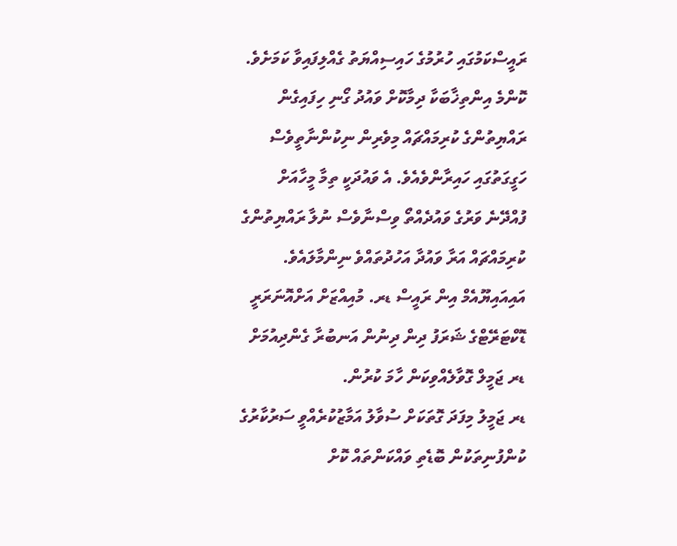ރައީސްކަމުގައި ހުރުމުގެ ހައިސިއްޔަތު ގެއްލިފައިވާ ކަމަށެވެ.
ކޮންމެ އިންތިޚާބަކާ ދިމާކޮށް ވައުދު ގޯނި ހިފައިގެން ރައްޔިތުންގެ ކުރިމައްޗައް މިވެރިން ނިކުންނާތީވެސް ހަގީގަތުގައި ހައިރާންވެއެވެ. އެ ވައުދަކީ ތިމާ މީހާއަށް ފުއްދޭނެ ވަރުގެ ވައުދެއްތޯ ވިސްނާވެސް ނުލާ ރައްޔިތުންގެ ކުރިމައްޗައް އަރާ ވައުދާ އަހުދުތައްވެ ނިންމާލައެވެ.
އައިއައިޔޫއެމް އިން ރައީސް ޑރ. މުއިއްޒަށް އަށްއޮނަރަރީ ޑޮކްޓަރޭޓްގެ ޝަރަފު ދިން ދިނުން އަނބުރާ ގެންދިއުމަށް ޑރ ޖަމީލް ގޮވާލެއްވިކަން ހާމަ ކުރުން.
ޑރ ޖަމީލު މިފަދަ ގޮތަކަށް ސުވާލު އަމާޒުކުރެއްވީ ސަރުކާރުގެ ކުންފުނިތަކުން ބޮޑެތި ވައްކަންތައް ކޮށް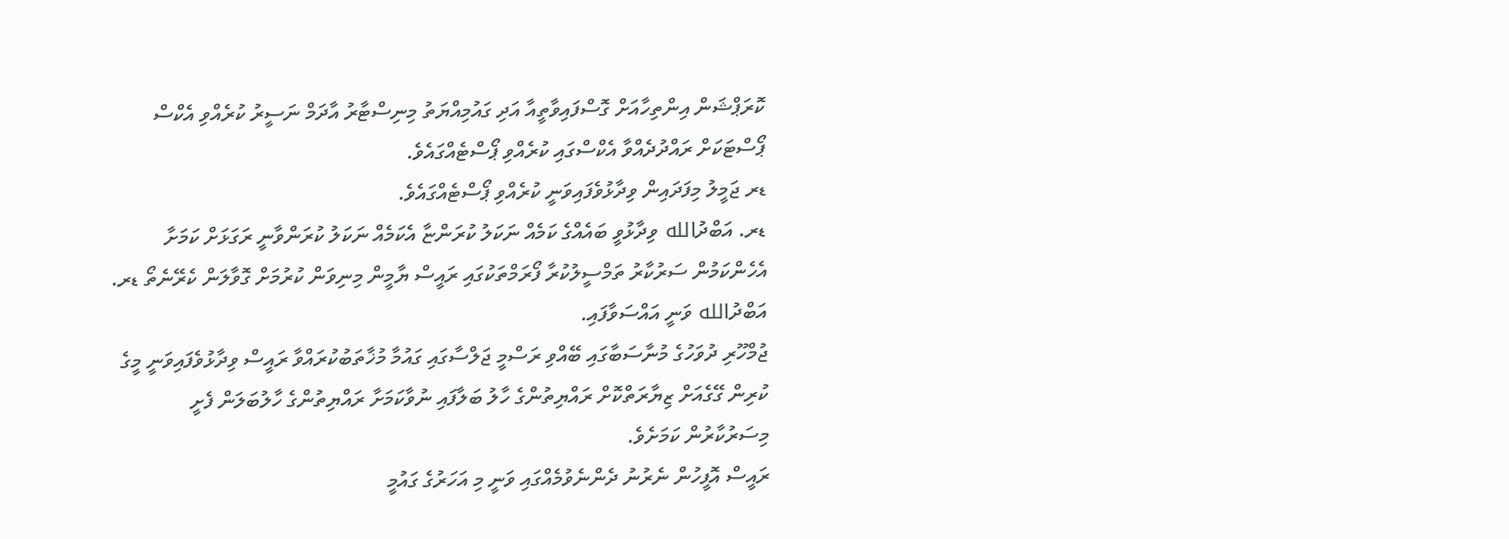ކޮރަޕްޝަން އިންތިހާއަށް ގޮސްފައިވާތީއާ އަދި ގައުމިއްޔަތު މިނިސްޓާރު އާދަމް ނަސީރު ކުރެއްވި އެކްސް ޕޯސްޓަކަށް ރައްދުދެއްވާ އެކްސްގައި ކުރެއްވި ޕޯސްޓެއްގައެވެ.
ޑރ ޖަމީލު މިފަދައިން ވިދާޅުވެފައިވަނީ ކުރެއްވި ޕޯސްޓެއްގައެވެ.
ޑރ. އަބްދުالله ވިދާޅުވީ ބައެއްގެ ކަމެއް ނަކަލު ކުރަންޏާ އެކަމެއް ނަކަލު ކުރަންވާނީ ރަގަޅަށް ކަމަށާ އެހެންކަމުން ސަރުކާރު ތަމްސީލުކުރާ ފޯރަމްތަކުގައި ރައީސް ޔާމީން މިނިވަން ކުރުމަށް ގޮވާލަން ކެރޭނެތޯ ޑރ. އަބްދުالله ވަނީ އައްސަވާފައި.
ޖުމްހޫރި ދުވަހުގެ މުނާސަބާގައި ބޭއްވި ރަސްމީ ޖަލްސާގައި ގައުމާ މުޚާތަބުކުރައްވާ ރައީސް ވިދާޅުވެފައިވަނީ މީގެ ކުރިން ގޭގެއަށް ޒިޔާރަތްކޮށް ރައްޔިތުންގެ ހާލު ބަލާފައި ނުވާކަމަށާ ރައްޔިތުންގެ ހާލުބަލަން ފެށީ މިސަރުކާރުން ކަމަށެވެ.
ރައީސް އޮފީހުން ނެރުނު ދެންނެވުމެއްގައި ވަނީ މި އަހަރުގެ ގައުމީ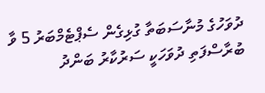ދުވަހުގެ މުނާސަބަތާ ގުޅިގެން ސެޕްޓެމްބަރު 5 ވާ ބުރާސްފަތި ދުވަހަކީ ސަރުކާރު ބަންދު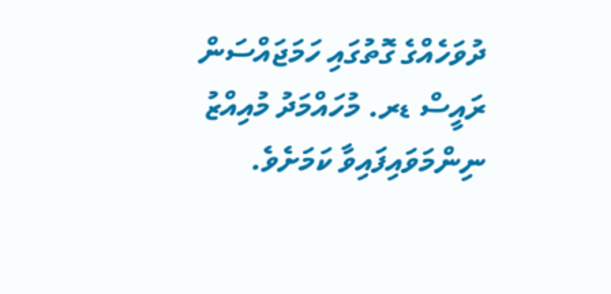ދުވަހެއްގެ ގޮތުގައި ހަމަޖައްސަން ރައީސް ޑރ. މުހައްމަދު މުއިއްޒު ނިންމަވައިފައިވާ ކަމަށެވެ.